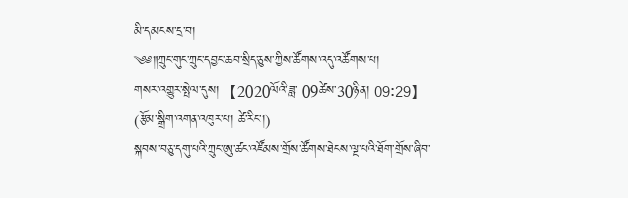མི་དམངས་དྲ་བ།
༄༅༎ཀྲུང་གུང་ཀྲུང་དབྱང་ཆབ་སྲིད་ཅུས་ཀྱིས་ཚོགས་འདུ་འཚོགས་པ།
གསར་འགྱུར་སྤེལ་དུས།  【2020ལོའི་ཟླ་ 09ཚེས་30ཉིན། 09:29】   (རྩོམ་སྒྲིག་འགན་འཁུར་པ། ཚེ་རིང་།)
སྐབས་བཅུ་དགུ་པའི་ཀྲུང་ཨུ་ཚང་འཛོམས་གྲོས་ཚོགས་ཐེངས་ལྔ་པའི་ཐོག་གྲོས་ཞིབ་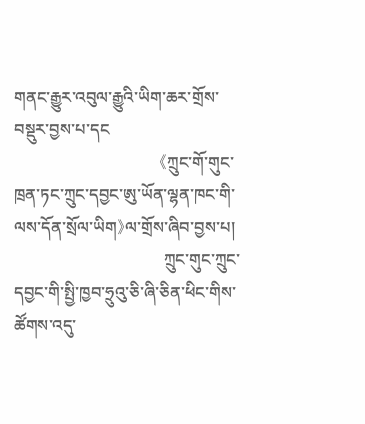གནང་རྒྱུར་འབུལ་རྒྱུའི་ཡིག་ཆར་གྲོས་བསྡུར་བྱས་པ་དང
                             《ཀྲུང་གོ་གུང་ཁྲན་ཏང་ཀྲུང་དབྱང་ཨུ་ཡོན་ལྷན་ཁང་གི་ལས་དོན་སྲོལ་ཡིག》ལ་གྲོས་ཞིབ་བྱས་པ།
                                    ཀྲུང་གུང་ཀྲུང་དབྱང་གི་སྤྱི་ཁྱབ་ཧྲུའུ་ཅི་ཞི་ཅིན་ཕིང་གིས་ཚོགས་འདུ་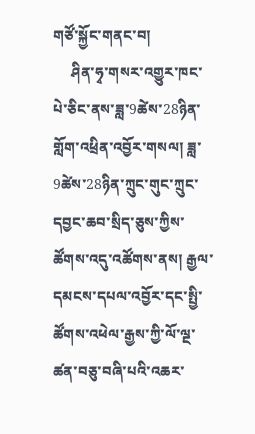གཙོ་སྐྱོང་གནང་བ།
     ཤིན་ཧྭ་གསར་འགྱུར་ཁང་པེ་ཅིང་ནས་ཟླ་9ཚེས་28ཉིན་གློག་འཕྲིན་འབྱོར་གསལ། ཟླ་9ཚེས་28ཉིན་ཀྲུང་གུང་ཀྲུང་དབྱང་ཆབ་སྲིད་ཅུས་ཀྱིས་ཚོགས་འདུ་འཚོགས་ནས། རྒྱལ་དམངས་དཔལ་འབྱོར་དང་སྤྱི་ཚོགས་འཕེལ་རྒྱས་ཀྱི་ལོ་ལྔ་ཚན་བཅུ་བཞི་པའི་འཆར་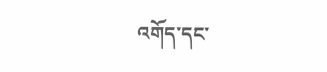འགོད་དང་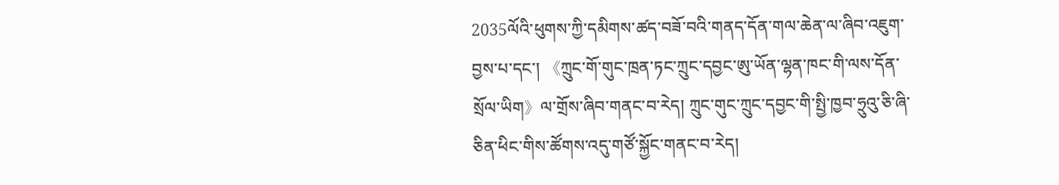2035ལོའི་ཕུགས་ཀྱི་དམིགས་ཚད་བཟོ་བའི་གནད་དོན་གལ་ཆེན་ལ་ཞིབ་འཇུག་བྱས་པ་དང་། 《ཀྲུང་གོ་གུང་ཁྲན་ཏང་ཀྲུང་དབྱང་ཨུ་ཡོན་ལྷན་ཁང་གི་ལས་དོན་སྲོལ་ཡིག》ལ་གྲོས་ཞིབ་གནང་བ་རེད། ཀྲུང་གུང་ཀྲུང་དབྱང་གི་སྤྱི་ཁྱབ་ཧྲུའུ་ཅི་ཞི་ཅིན་ཕིང་གིས་ཚོགས་འདུ་གཙོ་སྐྱོང་གནང་བ་རེད།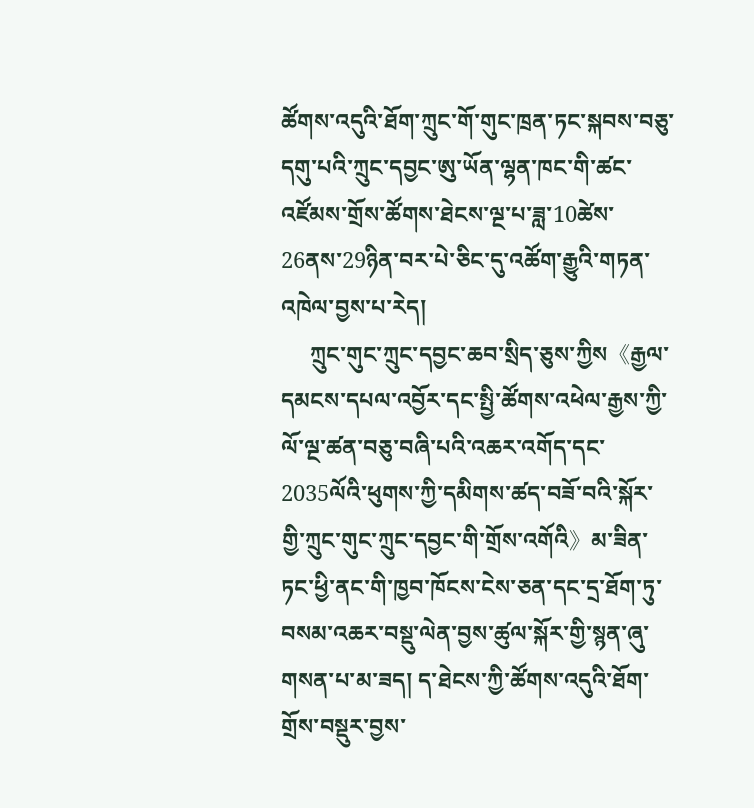ཚོགས་འདུའི་ཐོག་ཀྲུང་གོ་གུང་ཁྲན་ཏང་སྐབས་བཅུ་དགུ་པའི་ཀྲུང་དབྱང་ཨུ་ཡོན་ལྷན་ཁང་གི་ཚང་འཛོམས་གྲོས་ཚོགས་ཐེངས་ལྔ་པ་ཟླ་10ཚེས་26ནས་29ཉིན་བར་པེ་ཅིང་དུ་འཚོག་རྒྱུའི་གཏན་འཁེལ་བྱས་པ་རེད།
     ཀྲུང་གུང་ཀྲུང་དབྱང་ཆབ་སྲིད་ཅུས་ཀྱིས《རྒྱལ་དམངས་དཔལ་འབྱོར་དང་སྤྱི་ཚོགས་འཕེལ་རྒྱས་ཀྱི་ལོ་ལྔ་ཚན་བཅུ་བཞི་པའི་འཆར་འགོད་དང་2035ལོའི་ཕུགས་ཀྱི་དམིགས་ཚད་བཟོ་བའི་སྐོར་གྱི་ཀྲུང་གུང་ཀྲུང་དབྱང་གི་གྲོས་འགོའི》མ་ཟིན་ཏང་ཕྱི་ནང་གི་ཁྱབ་ཁོངས་ངེས་ཅན་དང་དྲ་ཐོག་ཏུ་བསམ་འཆར་བསྡུ་ལེན་བྱས་ཚུལ་སྐོར་གྱི་སྙན་ཞུ་གསན་པ་མ་ཟད། ད་ཐེངས་ཀྱི་ཚོགས་འདུའི་ཐོག་གྲོས་བསྡུར་བྱས་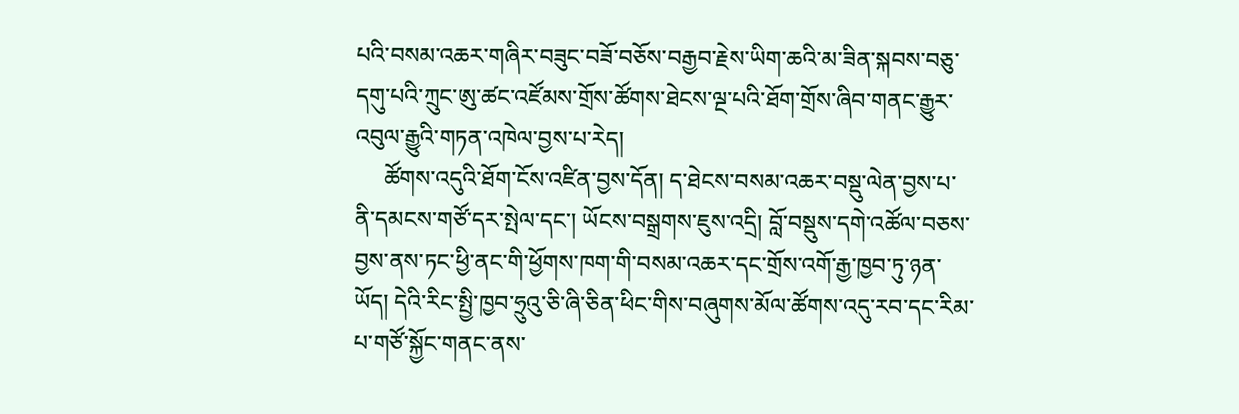པའི་བསམ་འཆར་གཞིར་བཟུང་བཟོ་བཅོས་བརྒྱབ་རྗེས་ཡིག་ཆའི་མ་ཟིན་སྐབས་བཅུ་དགུ་པའི་ཀྲུང་ཨུ་ཚང་འཛོམས་གྲོས་ཚོགས་ཐེངས་ལྔ་པའི་ཐོག་གྲོས་ཞིབ་གནང་རྒྱུར་འབུལ་རྒྱུའི་གཏན་འཁེལ་བྱས་པ་རེད།
     ཚོགས་འདུའི་ཐོག་ངོས་འཛིན་བྱས་དོན། ད་ཐེངས་བསམ་འཆར་བསྡུ་ལེན་བྱས་པ་ནི་དམངས་གཙོ་དར་སྤེལ་དང་། ཡོངས་བསྒྲགས་ཇུས་འདྲི། བློ་བསྡུས་དགེ་འཚོལ་བཅས་བྱས་ནས་ཏང་ཕྱི་ནང་གི་ཕྱོགས་ཁག་གི་བསམ་འཆར་དང་གྲོས་འགོ་རྒྱ་ཁྱབ་ཏུ་ཉན་ཡོད། དེའི་རིང་སྤྱི་ཁྱབ་ཧྲུའུ་ཅི་ཞི་ཅིན་ཕིང་གིས་བཞུགས་མོལ་ཚོགས་འདུ་རབ་དང་རིམ་པ་གཙོ་སྐྱོང་གནང་ནས་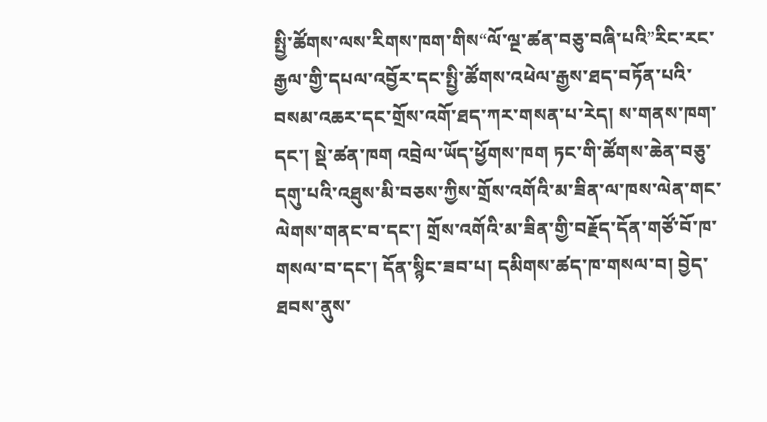སྤྱི་ཚོགས་ལས་རིགས་ཁག་གིས“ལོ་ལྔ་ཚན་བཅུ་བཞི་པའི”རིང་རང་རྒྱལ་གྱི་དཔལ་འབྱོར་དང་སྤྱི་ཚོགས་འཕེལ་རྒྱས་ཐད་བཏོན་པའི་བསམ་འཆར་དང་གྲོས་འགོ་ཐད་ཀར་གསན་པ་རེད། ས་གནས་ཁག་དང་། སྡེ་ཚན་ཁག འབྲེལ་ཡོད་ཕྱོགས་ཁག ཏང་གི་ཚོགས་ཆེན་བཅུ་དགུ་པའི་འཐུས་མི་བཅས་ཀྱིས་གྲོས་འགོའི་མ་ཟིན་ལ་ཁས་ལེན་གང་ལེགས་གནང་བ་དང་། གྲོས་འགོའི་མ་ཟིན་གྱི་བརྗོད་དོན་གཙོ་བོ་ཁ་གསལ་བ་དང་། དོན་སྙིང་ཟབ་པ། དམིགས་ཚད་ཁ་གསལ་བ། བྱེད་ཐབས་ནུས་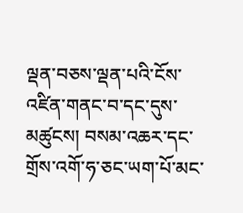ལྡན་བཅས་ལྡན་པའི་ངོས་འཛིན་གནང་བ་དང་དུས་མཚུངས། བསམ་འཆར་དང་གྲོས་འགོ་ཧ་ཅང་ཡག་པོ་མང་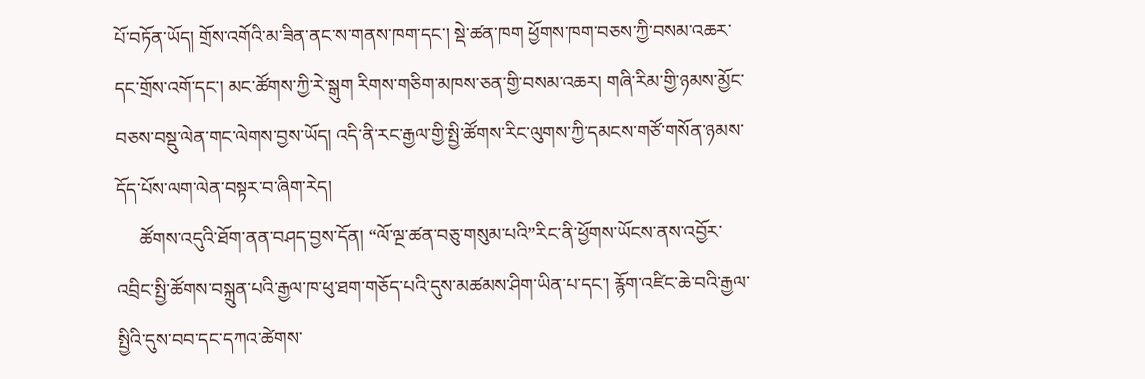པོ་བཏོན་ཡོད། གྲོས་འགོའི་མ་ཟིན་ནང་ས་གནས་ཁག་དང་། སྡེ་ཚན་ཁག ཕྱོགས་ཁག་བཅས་ཀྱི་བསམ་འཆར་དང་གྲོས་འགོ་དང་། མང་ཚོགས་ཀྱི་རེ་སྒུག རིགས་གཅིག་མཁས་ཅན་གྱི་བསམ་འཆར། གཞི་རིམ་གྱི་ཉམས་མྱོང་བཅས་བསྡུ་ལེན་གང་ལེགས་བྱས་ཡོད། འདི་ནི་རང་རྒྱལ་གྱི་སྤྱི་ཚོགས་རིང་ལུགས་ཀྱི་དམངས་གཙོ་གསོན་ཉམས་དོད་པོས་ལག་ལེན་བསྟར་བ་ཞིག་རེད།
     ཚོགས་འདུའི་ཐོག་ནན་བཤད་བྱས་དོན། “ལོ་ལྔ་ཚན་བཅུ་གསུམ་པའི”རིང་ནི་ཕྱོགས་ཡོངས་ནས་འབྱོར་འབྲིང་སྤྱི་ཚོགས་བསྐྲུན་པའི་རྒྱལ་ཁ་ཕུ་ཐག་གཅོད་པའི་དུས་མཚམས་ཤིག་ཡིན་པ་དང་། རྙོག་འཛིང་ཆེ་བའི་རྒྱལ་སྤྱིའི་དུས་བབ་དང་དཀའ་ཚེགས་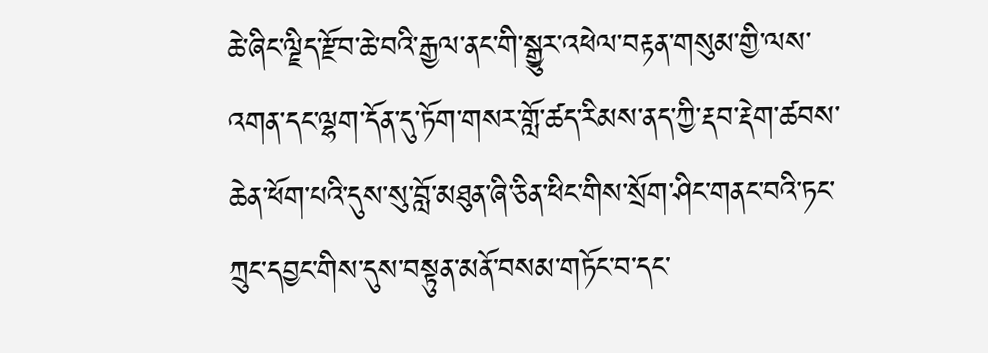ཆེ་ཞིང་ལྗིད་རྫོབ་ཆེ་བའི་རྒྱལ་ནང་གི་སྒྱུར་འཕེལ་བརྟན་གསུམ་གྱི་ལས་འགན་དང་ལྷག་དོན་དུ་ཏོག་གསར་གློ་ཚད་རིམས་ནད་ཀྱི་རྡབ་རྡེག་ཚབས་ཆེན་ཕོག་པའི་དུས་སུ་བློ་མཐུན་ཞི་ཅིན་ཕིང་གིས་སྲོག་ཤིང་གནང་བའི་ཏང་ཀྲུང་དབྱང་གིས་དུས་བསྟུན་མནོ་བསམ་གཏོང་བ་དང་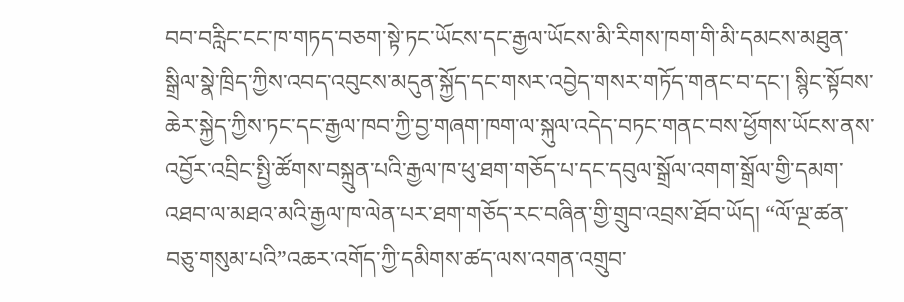བབ་བརླིང་ངང་ཁ་གཏད་བཅག་སྟེ་ཏང་ཡོངས་དང་རྒྱལ་ཡོངས་མི་རིགས་ཁག་གི་མི་དམངས་མཐུན་སྒྲིལ་སྣེ་ཁྲིད་ཀྱིས་འབད་འབུངས་མདུན་སྐྱོད་དང་གསར་འབྱེད་གསར་གཏོད་གནང་བ་དང་། སྙིང་སྟོབས་ཆེར་སྐྱེད་ཀྱིས་ཏང་དང་རྒྱལ་ཁབ་ཀྱི་བྱ་གཞག་ཁག་ལ་སྐུལ་འདེད་བཏང་གནང་བས་ཕྱོགས་ཡོངས་ནས་འབྱོར་འབྲིང་སྤྱི་ཚོགས་བསྐྲུན་པའི་རྒྱལ་ཁ་ཕུ་ཐག་གཅོད་པ་དང་དབུལ་སྒྲོལ་འགག་སྒྲོལ་གྱི་དམག་འཐབ་ལ་མཐའ་མའི་རྒྱལ་ཁ་ལེན་པར་ཐག་གཅོད་རང་བཞིན་གྱི་གྲུབ་འབྲས་ཐོབ་ཡོད། “ལོ་ལྔ་ཚན་བཅུ་གསུམ་པའི”འཆར་འགོད་ཀྱི་དམིགས་ཚད་ལས་འགན་འགྲུབ་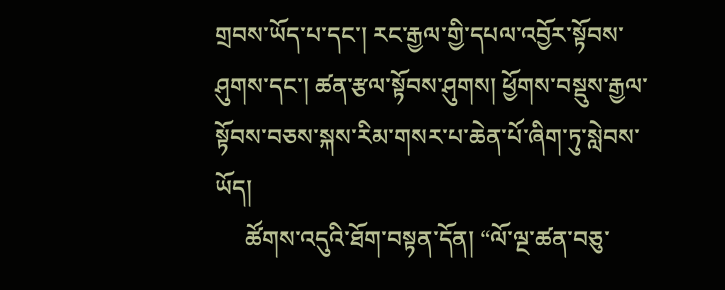གྲབས་ཡོད་པ་དང་། རང་རྒྱལ་གྱི་དཔལ་འབྱོར་སྟོབས་ཤུགས་དང་། ཚན་རྩལ་སྟོབས་ཤུགས། ཕྱོགས་བསྡུས་རྒྱལ་སྟོབས་བཅས་སྐས་རིམ་གསར་པ་ཆེན་པོ་ཞིག་ཏུ་སླེབས་ཡོད།
     ཚོགས་འདུའི་ཐོག་བསྟན་དོན། “ལོ་ལྔ་ཚན་བཅུ་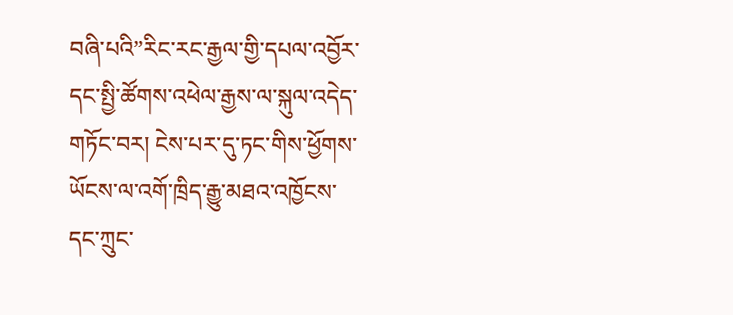བཞི་པའི”རིང་རང་རྒྱལ་གྱི་དཔལ་འབྱོར་དང་སྤྱི་ཚོགས་འཕེལ་རྒྱས་ལ་སྐུལ་འདེད་གཏོང་བར། ངེས་པར་དུ་ཏང་གིས་ཕྱོགས་ཡོངས་ལ་འགོ་ཁྲིད་རྒྱུ་མཐའ་འཁྱོངས་དང་ཀྲུང་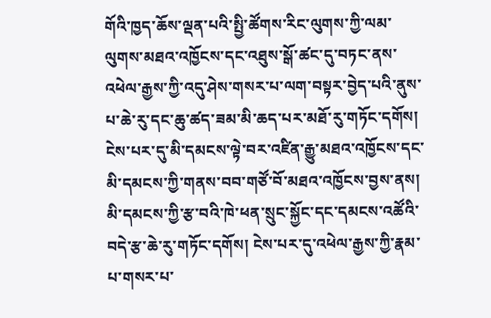གོའི་ཁྱད་ཆོས་ལྡན་པའི་སྤྱི་ཚོགས་རིང་ལུགས་ཀྱི་ལམ་ལུགས་མཐའ་འཁྱོངས་དང་འཐུས་སྒོ་ཚང་དུ་བཏང་ནས་འཕེལ་རྒྱས་ཀྱི་འདུ་ཤེས་གསར་པ་ལག་བསྟར་བྱེད་པའི་ནུས་པ་ཆེ་རུ་དང་ཆུ་ཚད་ཟམ་མི་ཆད་པར་མཐོ་རུ་གཏོང་དགོས། ངེས་པར་དུ་མི་དམངས་ལྟེ་བར་འཛིན་རྒྱུ་མཐའ་འཁྱོངས་དང་མི་དམངས་ཀྱི་གནས་བབ་གཙོ་བོ་མཐའ་འཁྱོངས་བྱས་ནས། མི་དམངས་ཀྱི་རྩ་བའི་ཁེ་ཕན་སྲུང་སྐྱོང་དང་དམངས་འཚོའི་བདེ་རྩ་ཆེ་རུ་གཏོང་དགོས། ངེས་པར་དུ་འཕེལ་རྒྱས་ཀྱི་རྣམ་པ་གསར་པ་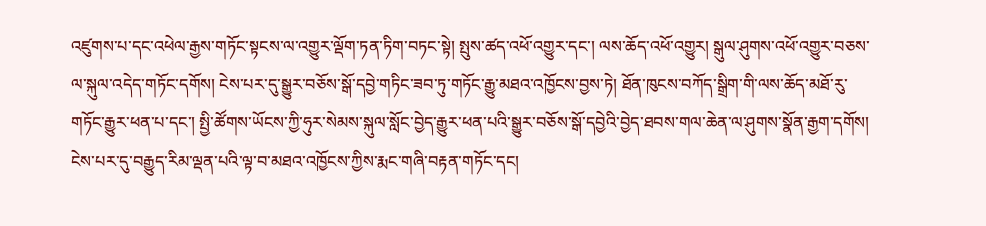འཛུགས་པ་དང་འཕེལ་རྒྱས་གཏོང་སྟངས་ལ་འགྱུར་ལྡོག་ཏན་ཏིག་བཏང་སྟེ། སྤུས་ཚད་འཕོ་འགྱུར་དང་། ལས་ཆོད་འཕོ་འགྱུར། སྒུལ་ཤུགས་འཕོ་འགྱུར་བཅས་ལ་སྐུལ་འདེད་གཏོང་དགོས། ངེས་པར་དུ་སྒྱུར་བཅོས་སྒོ་དབྱེ་གཏིང་ཟབ་ཏུ་གཏོང་རྒྱུ་མཐའ་འཁྱོངས་བྱས་ཏེ། ཐོན་ཁུངས་བཀོད་སྒྲིག་གི་ལས་ཆོད་མཐོ་རུ་གཏོང་རྒྱུར་ཕན་པ་དང་། སྤྱི་ཚོགས་ཡོངས་ཀྱི་ཧུར་སེམས་སྐུལ་སློང་བྱེད་རྒྱུར་ཕན་པའི་སྒྱུར་བཅོས་སྒོ་དབྱེའི་བྱེད་ཐབས་གལ་ཆེན་ལ་ཤུགས་སྣོན་རྒྱག་དགོས། ངེས་པར་དུ་བརྒྱུད་རིམ་ལྡན་པའི་ལྟ་བ་མཐའ་འཁྱོངས་ཀྱིས་རྨང་གཞི་བརྟན་གཏོང་དང།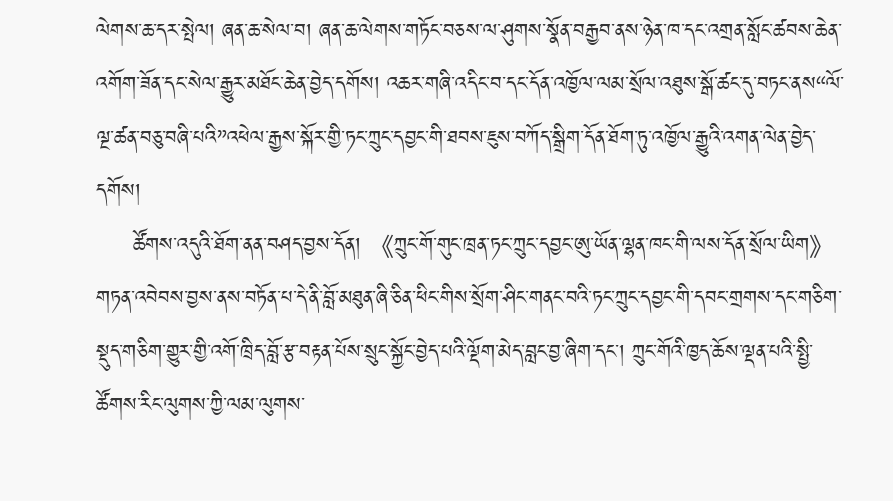ལེགས་ཆ་དར་སྤེལ། ཞན་ཆ་སེལ་བ། ཞན་ཆ་ལེགས་གཏོང་བཅས་ལ་ཤུགས་སྣོན་བརྒྱབ་ནས་ཉེན་ཁ་དང་འགྲན་སློང་ཚབས་ཆེན་འགོག་ཟོན་དང་སེལ་རྒྱུར་མཐོང་ཆེན་བྱེད་དགོས། འཆར་གཞི་འདིང་བ་དང་དོན་འཁྱོལ་ལམ་སྲོལ་འཐུས་སྒོ་ཚང་དུ་བཏང་ནས“ལོ་ལྔ་ཚན་བཅུ་བཞི་པའི”འཕེལ་རྒྱས་སྐོར་གྱི་ཏང་ཀྲུང་དབྱང་གི་ཐབས་ཇུས་བཀོད་སྒྲིག་དོན་ཐོག་ཏུ་འཁྱོལ་རྒྱུའི་འགན་ལེན་བྱེད་དགོས།
     ཚོགས་འདུའི་ཐོག་ནན་བཤད་བྱས་དོན། 《ཀྲུང་གོ་གུང་ཁྲན་ཏང་ཀྲུང་དབྱང་ཨུ་ཡོན་ལྷན་ཁང་གི་ལས་དོན་སྲོལ་ཡིག》གཏན་འབེབས་བྱས་ནས་བཏོན་པ་དེ་ནི་བློ་མཐུན་ཞི་ཅིན་ཕིང་གིས་སྲོག་ཤིང་གནང་བའི་ཏང་ཀྲུང་དབྱང་གི་དབང་གྲགས་དང་གཅིག་སྡུད་གཅིག་གྱུར་གྱི་འགོ་ཁྲིད་བློ་རྩ་བརྟན་པོས་སྲུང་སྐྱོང་བྱེད་པའི་ལྡོག་མེད་བླང་བྱ་ཞིག་དང་། ཀྲུང་གོའི་ཁྱད་ཆོས་ལྡན་པའི་སྤྱི་ཚོགས་རིང་ལུགས་ཀྱི་ལམ་ལུགས་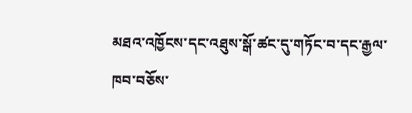མཐའ་འཁྱོངས་དང་འཐུས་སྒོ་ཚང་དུ་གཏོང་བ་དང་རྒྱལ་ཁབ་བཅོས་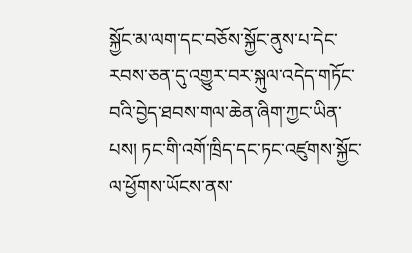སྐྱོང་མ་ལག་དང་བཅོས་སྐྱོང་ནུས་པ་དེང་རབས་ཅན་དུ་འགྱུར་བར་སྐུལ་འདེད་གཏོང་བའི་བྱེད་ཐབས་གལ་ཆེན་ཞིག་ཀྱང་ཡིན་པས། ཏང་གི་འགོ་ཁྲིད་དང་ཏང་འཛུགས་སྐྱོང་ལ་ཕྱོགས་ཡོངས་ནས་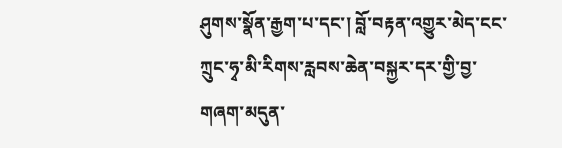ཤུགས་སྣོན་རྒྱག་པ་དང་། བློ་བརྟན་འགྱུར་མེད་ངང་ཀྲུང་ཧྭ་མི་རིགས་རླབས་ཆེན་བསྐྱར་དར་གྱི་བྱ་གཞག་མདུན་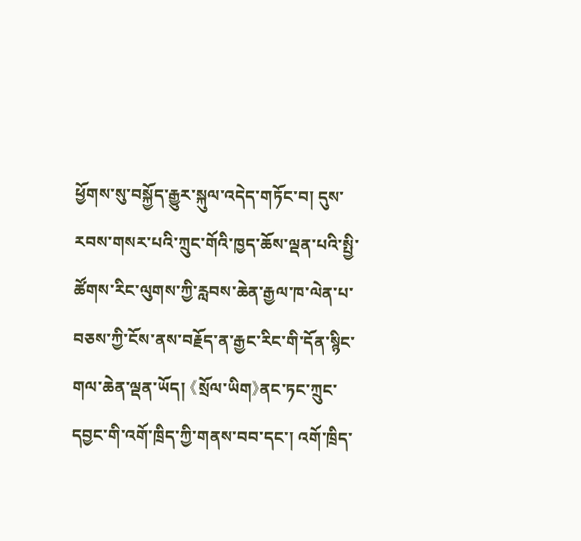ཕྱོགས་སུ་བསྐྱོད་རྒྱུར་སྐུལ་འདེད་གཏོང་བ། དུས་རབས་གསར་པའི་ཀྲུང་གོའི་ཁྱད་ཆོས་ལྡན་པའི་སྤྱི་ཚོགས་རིང་ལུགས་ཀྱི་རླབས་ཆེན་རྒྱལ་ཁ་ལེན་པ་བཅས་ཀྱི་ངོས་ནས་བརྗོད་ན་རྒྱང་རིང་གི་དོན་སྙིང་གལ་ཆེན་ལྡན་ཡོད། 《སྲོལ་ཡིག》ནང་ཏང་ཀྲུང་དབྱང་གི་འགོ་ཁྲིད་ཀྱི་གནས་བབ་དང་། འགོ་ཁྲིད་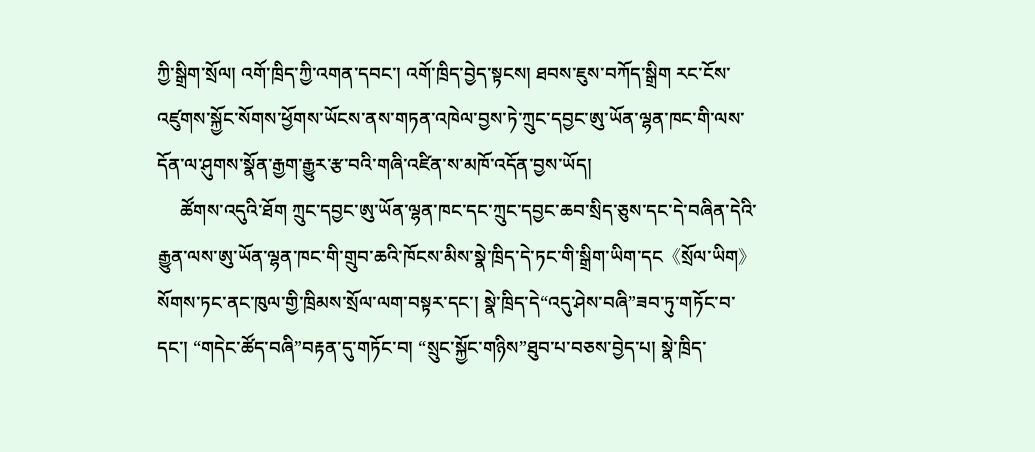ཀྱི་སྒྲིག་སྲོལ། འགོ་ཁྲིད་ཀྱི་འགན་དབང་། འགོ་ཁྲིད་བྱེད་སྟངས། ཐབས་ཇུས་བཀོད་སྒྲིག རང་ངོས་འཛུགས་སྐྱོང་སོགས་ཕྱོགས་ཡོངས་ནས་གཏན་འཁེལ་བྱས་ཏེ་ཀྲུང་དབྱང་ཨུ་ཡོན་ལྷན་ཁང་གི་ལས་དོན་ལ་ཤུགས་སྣོན་རྒྱག་རྒྱུར་རྩ་བའི་གཞི་འཛིན་ས་མཁོ་འདོན་བྱས་ཡོད།
     ཚོགས་འདུའི་ཐོག ཀྲུང་དབྱང་ཨུ་ཡོན་ལྷན་ཁང་དང་ཀྲུང་དབྱང་ཆབ་སྲིད་ཅུས་དང་དེ་བཞིན་དེའི་རྒྱུན་ལས་ཨུ་ཡོན་ལྷན་ཁང་གི་གྲུབ་ཆའི་ཁོངས་མིས་སྣེ་ཁྲིད་དེ་ཏང་གི་སྒྲིག་ཡིག་དང《སྲོལ་ཡིག》སོགས་ཏང་ནང་ཁུལ་གྱི་ཁྲིམས་སྲོལ་ལག་བསྟར་དང་། སྣེ་ཁྲིད་དེ“འདུ་ཤེས་བཞི”ཟབ་ཏུ་གཏོང་བ་དང་། “གདེང་ཚོད་བཞི”བརྟན་དུ་གཏོང་བ། “སྲུང་སྐྱོང་གཉིས”ཐུབ་པ་བཅས་བྱེད་པ། སྣེ་ཁྲིད་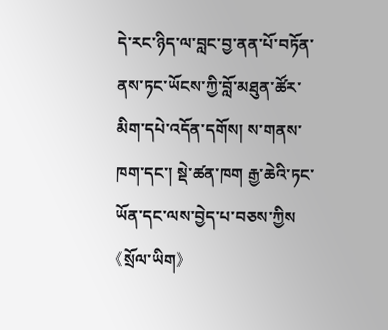དེ་རང་ཉིད་ལ་བླང་བྱ་ནན་པོ་བཏོན་ནས་ཏང་ཡོངས་ཀྱི་བློ་མཐུན་ཚོར་མིག་དཔེ་འདོན་དགོས། ས་གནས་ཁག་དང་། སྡེ་ཚན་ཁག རྒྱ་ཆེའི་ཏང་ཡོན་དང་ལས་བྱེད་པ་བཅས་ཀྱིས《སྲོལ་ཡིག》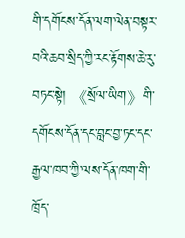གི་དགོངས་དོན་ལག་ལེན་བསྟར་བའི་ཆབ་སྲིད་ཀྱི་རང་རྟོགས་ཆེ་རུ་བཏང་སྟེ། 《སྲོལ་ཡིག》གི་དགོངས་དོན་དང་བླང་བྱ་ཏང་དང་རྒྱལ་ཁབ་ཀྱི་ལས་དོན་ཁག་གི་ཁྲོད་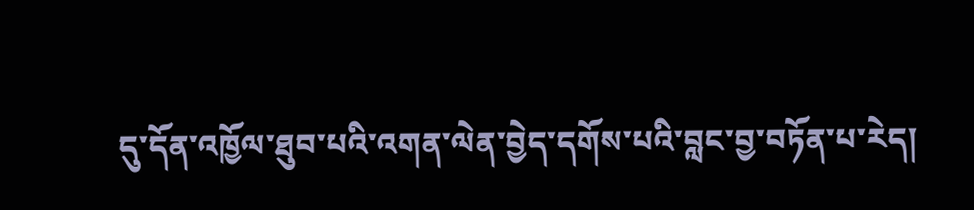དུ་དོན་འཁྱོལ་ཐུབ་པའི་འགན་ལེན་བྱེད་དགོས་པའི་བླང་བྱ་བཏོན་པ་རེད།